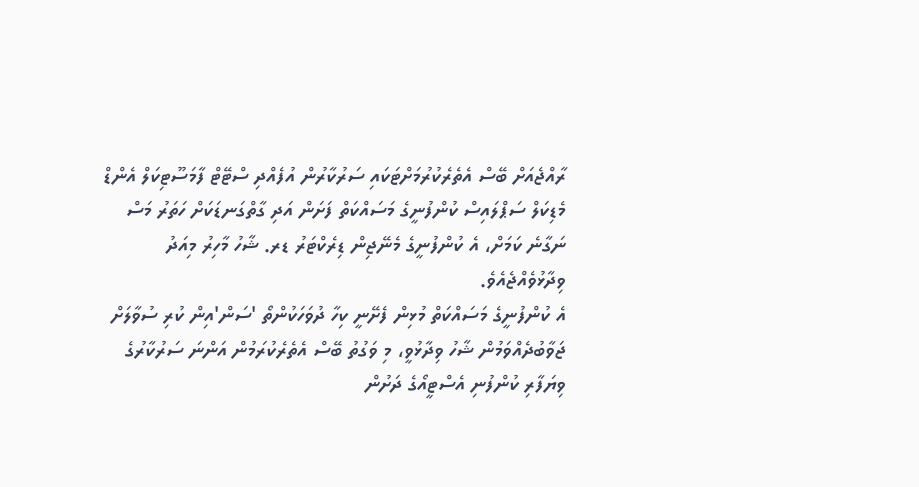ރާއްޖެއަށް ބޭސް އެތެރެކުރުމަށްޓަކައި ސަރުކާރުން އުފެއްދި ސްޓޭޓް ފާމަސޫޓިކަލް އެންޑް މެޑިކަލް ސަޕްލައިސް ކުންފުނީގެ މަސައްކަތް ފަށަން އަދި ގާތްގަނޑަކަށް ހަތަރު މަސް ނަގާނެ ކަމަށް، އެ ކުންފުނީގެ މެނޭޖިން ޑިރެކްޓަރު ޑރ. ޝާހު މާހިރު މިއަދު ވިދާޅުވެއްޖެއެވެ.
އެ ކުންފުނީގެ މަސައްކަތް މުޅިން ފެށޭނީ ކިހާ ދުވަހަކުންތޯ 'ސަން'އިން ކުރި ސުވާލަށް ޖަވާބުދެއްވަމުން ޝާހު ވިދާޅުވީ، މި ވަގުތު ބޭސް އެތެރެކުރަމުން އަންނަ ސަރުކާރުގެ ވިޔަފާރި ކުންފުނި އެސްޓީއޯގެ ދަށުން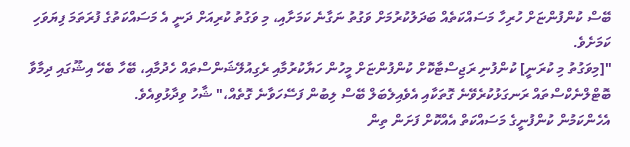ބޭސް ކުންފުންޏަށް ހުރިހާ މަސައްކަތެއް ބަދަލުކުރުމަށް ވަގުތު ނަގާނެ ކަމަށާއި، މި ވަގުތު ކުރިއަށް ދަނީ އެ މަސައްކަތުގެ ފުރަތަމަ ފިޔަވަހި ކަމަށެވެ.
"[މިވަގުތު މި ކުރަނީ] ކުންފުނި ރަޖިސްޓާކޮށް ކުންފުންޏަށް މީހުން ހަޔާކުރުމާއި ރެގިއުލޭޝަންސްތައް ހެދުމާއި، ބޭހާ ބެހޭ އިޝޫގައި ދިމާވާ ބޮޓްލްނެކްސްތައް ރަނގަޅުކުރެވޭނެ ގޮތަކާއި އެވެއިލެބަލް ބޭސް ލިބުން ފަސޭހަވާނެ ގޮތެއް،" ޝާހު ވިދާޅުވިއެވެ.
އެހެންކަމުން ކުންފުނީގެ މަސައްކަތް އެއްކޮށް ފަށަން ތިން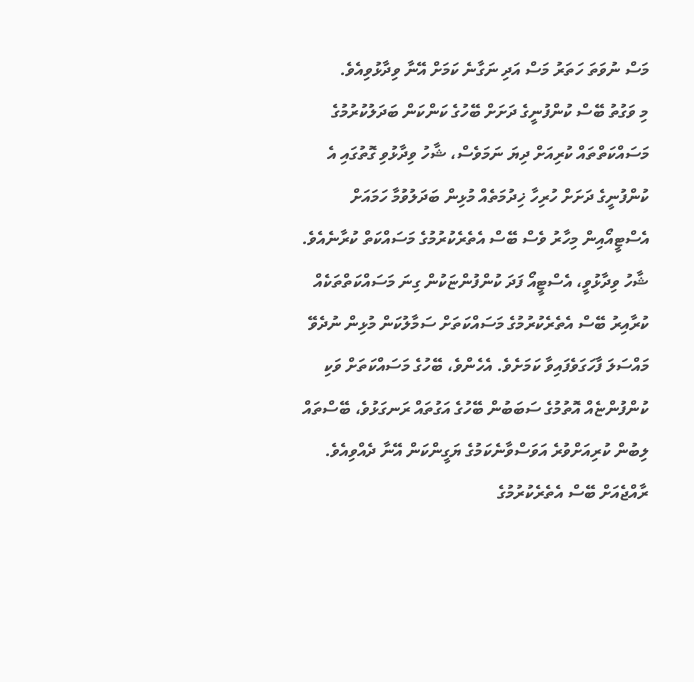މަސް ނުވަތަ ހަތަރު މަސް އަދި ނަގާނެ ކަމަށް އޭނާ ވިދާޅުވިއެވެ.
މި ވަގުތު ބޭސް ކުންފުނީގެ ދަށަށް ބޭހުގެ ކަންކަން ބަދަލުކުރުމުގެ މަސައްކަތްތައް ކުރިއަށް ދިޔަ ނަމަވެސް، ޝާހު ވިދާޅުވި ގޮތުގައި އެ ކުންފުނީގެ ދަށަށް ހުރިހާ ޚިދުމަތެއް މުޅިން ބަދަލުވުމާ ހަމައަށް އެސްޓީއޯއިން މިހާރު ވެސް ބޭސް އެތެރެކުރުމުގެ މަސައްކަތް ކުރާނެއެވެ.
ޝާހު ވިދާޅުވީ، އެސްޓީއޯ ފަދަ ކުންފުންޏަކުން ގިނަ މަސައްކަތްތަކެއް ކުރާއިރު ބޭސް އެތެރެކުރުމުގެ މަސައްކަތަށް ސަމާލުކަން މުޅިން ނުދެވޭ މައްސަލަ ފާހަގަވެފައިވާ ކަމަށެވެ. އެހެންވެ، ބޭހުގެ މަސައްކަތަށް ވަކި ކުންފުންޏެއް އޮތުމުގެ ސަބަބުން ބޭހުގެ އަގުތައް ރަނގަޅުވެ، ބޭސްތައް ލިބުން ކުރިއަށްވުރެ އަވަސްވާނެކަމުގެ ޔަގީންކަން އޭނާ ދެއްވިއެވެ.
ރާއްޖެއަށް ބޭސް އެތެރެކުރުމުގެ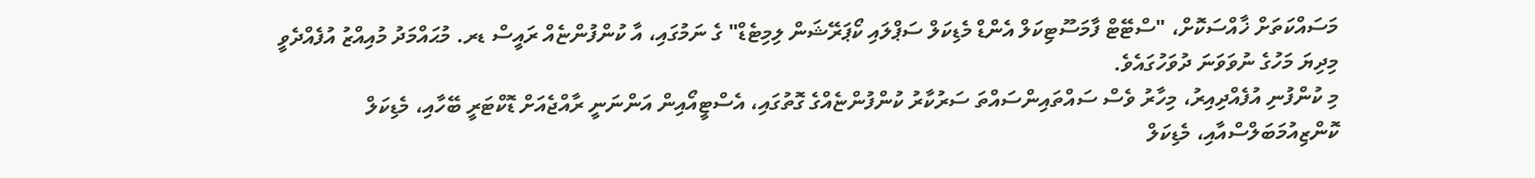މަސައްކަތަށް ޚާއްސަކޮށް، "ސްޓޭޓް ފާމަސޫޓިކަލް އެންޑް މެޑިކަލް ސަޕްލައި ކޯޕަރޭޝަން ލިމިޓެޑް" ގެ ނަމުގައި، އާ ކުންފުންޏެއް ރައީސް ޑރ. މުޙައްމަދު މުއިއްޒު އުފެއްދެވީ މިދިޔަ މަހުގެ ނުވަވަނަ ދުވަހުގައެވެ.
މި ކުންފުނި އުފެއްދިއިރު، މިހާރު ވެސް ސައްތައިންސައްތަ ސަރުކާރު ކުންފުންޏެއްގެ ގޮތުގައި، އެސްޓީއޯއިން އަންނަނީ ރާއްޖެއަށް ޑޮކްޓަރީ ބޭހާއި، މެޑިކަލް ކޮންޒިއުމަބަލްސްއާއި، މެޑިކަލް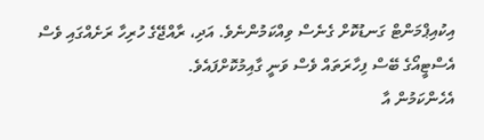އިކުއިޕްމަންޓް ގަނޑުކޮށް ގެނެސް ވިއްކަމުންނެވެ. އަދި، ރާއްޖޭގެ ހުރިހާ ރަށެއްގައި ވެސް އެސްޓީއޯގެ ބޭސް ފިހާރަތައް ވެސް ވަނީ ގާއިމުކޮށްފައެވެ.
އެހެންކަމުން އާ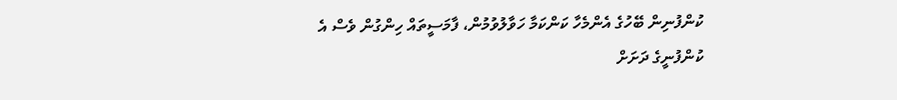ކުންފުނިން ބޭހުގެ އެންމެހާ ކަންކަމާ ހަވާލުވުމުން، ފާމަސީތައް ހިންގުން ވެސް އެ ކުންފުނީގެ ދަށަށް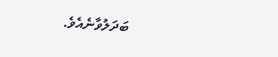ބަދަލުވާނެއެވެ.